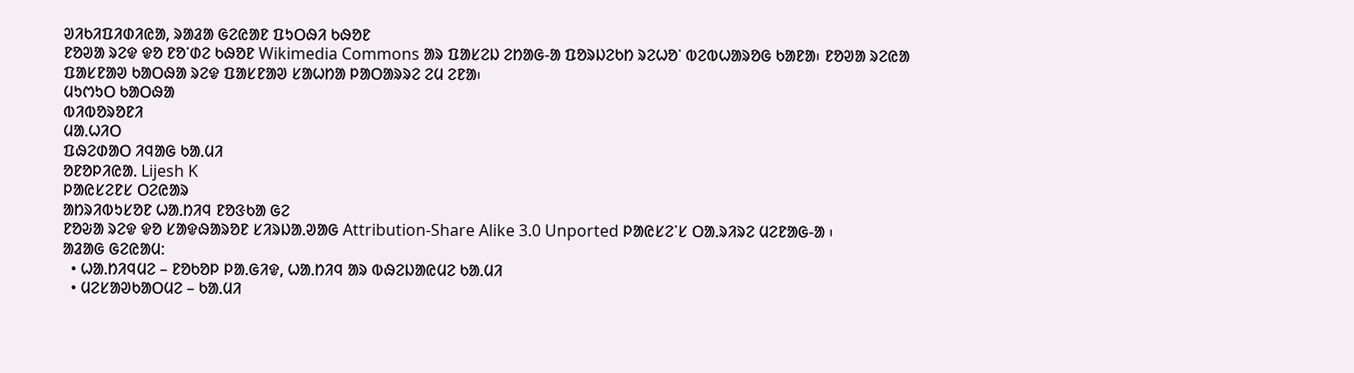ᱣᱤᱠᱤᱯᱤᱰᱤᱭᱟ, ᱨᱟᱲᱟ ᱜᱮᱭᱟᱱ ᱯᱩᱛᱷᱤ ᱠᱷᱚᱱ
ᱱᱚᱣᱟ ᱨᱮᱫ ᱫᱚ ᱱᱚᱸᱰᱮ ᱠᱷᱚᱱ Wikimedia Commons ᱟᱨ ᱯᱟᱥᱮᱡ ᱮᱴᱟᱜ-ᱟ ᱯᱚᱨᱡᱮᱠᱴ ᱨᱮᱦᱚᱸ ᱵᱮᱵᱦᱟᱨᱚᱜ ᱠᱟᱱᱟ᱾ ᱱᱚᱣᱟ ᱨᱮᱭᱟ ᱯᱟᱥᱱᱟᱣ ᱠᱟᱛᱷᱟ ᱨᱮᱫ ᱯᱟᱥᱱᱟᱣ ᱥᱟᱦᱴᱟ ᱞᱟᱛᱟᱨᱨᱮ ᱮᱢ ᱮᱱᱟ᱾
ᱢᱩᱬᱩᱛ ᱠᱟᱛᱷᱟ
ᱵᱤᱵᱚᱨᱚᱱᱤ
ᱢᱟᱹᱦᱤᱛ
ᱯᱷᱮᱰᱟᱛ ᱤᱧᱟᱜ ᱠᱟᱹᱢᱤ
ᱚᱱᱚᱞᱤᱭᱟᱹ Lijesh K
ᱞᱟᱭᱥᱮᱱᱥ ᱛᱮᱭᱟᱨ
ᱟᱴᱨᱤᱵᱩᱥᱚᱱ ᱦᱟᱹᱴᱤᱧ ᱱᱚᱝᱠᱟ ᱜᱮ
ᱱᱚᱶᱟ ᱨᱮᱫ ᱫᱚ ᱥᱟᱫᱷᱟᱨᱚᱱ ᱥᱤᱨᱡᱟᱹᱣᱟᱜ Attribution-Share Alike 3.0 Unported ᱞᱟᱭᱥᱮᱸᱥ ᱛᱟᱹᱨᱤᱨᱮ ᱢᱮᱱᱟᱜ-ᱟ ᱾
ᱟᱲᱟᱜ ᱜᱮᱭᱟᱢ:
  • ᱦᱟᱹᱴᱤᱧᱢᱮ – ᱱᱚᱠᱚᱞ ᱞᱟᱹᱜᱤᱫ, ᱦᱟᱹᱴᱤᱧ ᱟᱨ ᱵᱷᱮᱡᱟᱭᱢᱮ ᱠᱟᱹᱢᱤ
  • ᱢᱮᱥᱟᱣᱠᱟᱛᱢᱮ – ᱠᱟᱹᱢᱤ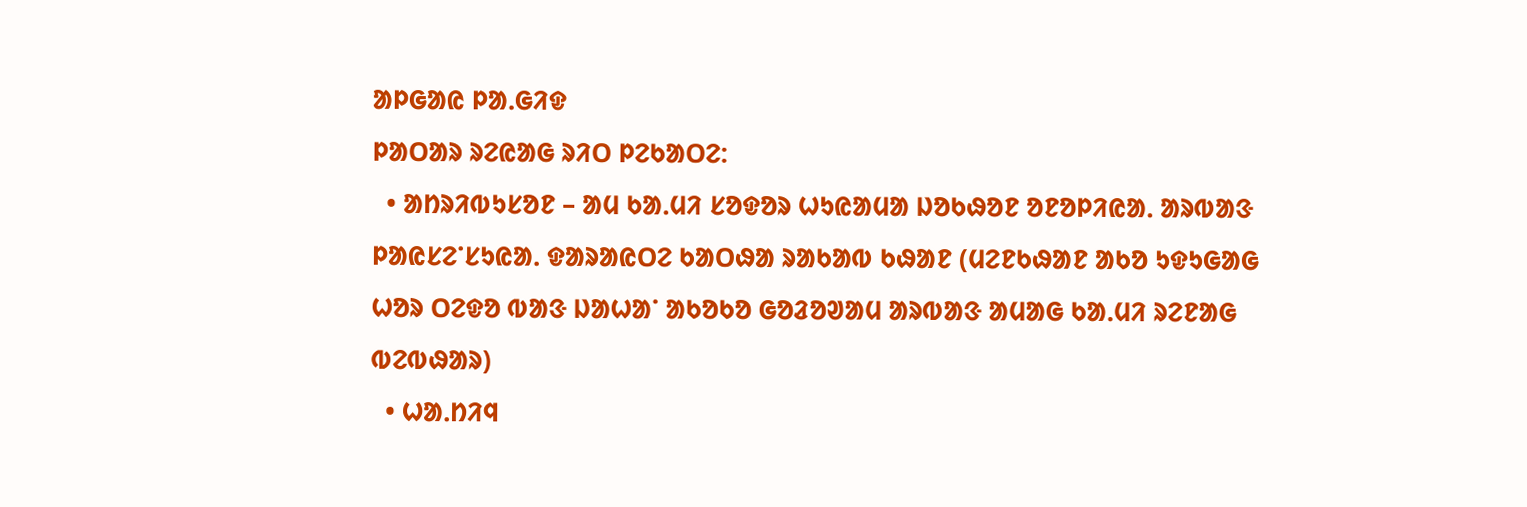ᱟᱞᱜᱟᱭ ᱞᱟᱹᱜᱤᱫ
ᱞᱟᱛᱟᱨ ᱨᱮᱭᱟᱜ ᱨᱤᱛ ᱞᱮᱠᱟᱛᱮ:
  • ᱟᱴᱨᱤᱵᱩᱥᱚᱱ – ᱟᱢ ᱠᱟᱹᱢᱤ ᱥᱚᱫᱚᱨ ᱦᱩᱭᱟᱢᱟ ᱡᱚᱠᱷᱚᱱ ᱚᱱᱚᱞᱤᱭᱟᱹ ᱟᱨᱵᱟᱝ ᱞᱟᱭᱥᱮᱸᱥᱩᱭᱟᱹ ᱫᱟᱨᱟᱭᱛᱮ ᱠᱟᱛᱷᱟ ᱨᱟᱠᱟᱵ ᱠᱷᱟᱱ (ᱢᱮᱱᱠᱷᱟᱱ ᱟᱠᱚ ᱩᱫᱩᱜᱟᱜ ᱦᱚᱨ ᱛᱮᱫᱚ ᱵᱟᱝ ᱡᱟᱦᱟᱸ ᱟᱠᱚᱠᱚ ᱜᱚᱲᱚᱣᱟᱢ ᱟᱨᱵᱟᱝ ᱟᱢᱟᱜ ᱠᱟᱹᱢᱤ ᱨᱮᱱᱟᱜ ᱵᱮᱵᱷᱟᱨ)
  • ᱦᱟᱹᱴᱤᱧ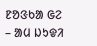ᱱᱚᱝᱠᱟ ᱜᱮ – ᱟᱢ ᱡᱩᱫᱤ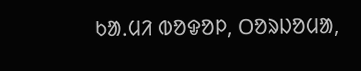ᱠᱟᱹᱢᱤ ᱵᱚᱫᱚᱞ, ᱛᱚᱨᱡᱚᱢᱟ,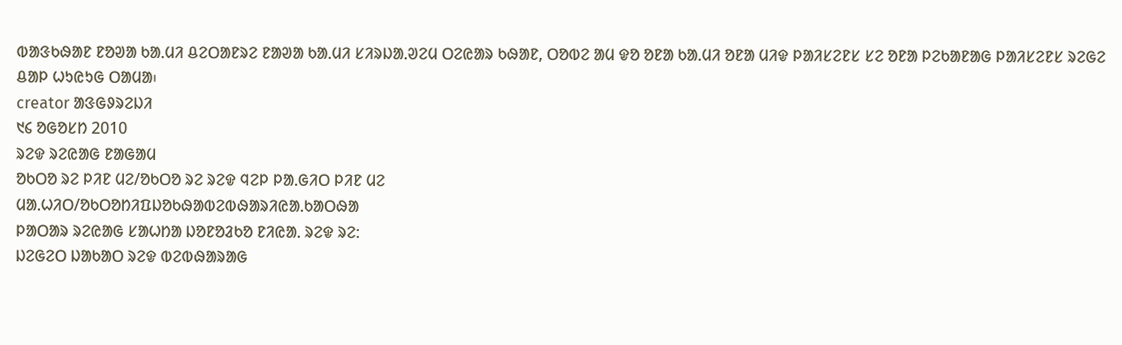ᱵᱟᱝᱠᱷᱟᱱ ᱱᱚᱣᱟ ᱠᱟᱹᱢᱤ ᱪᱮᱛᱟᱱᱨᱮ ᱱᱟᱣᱟ ᱠᱟᱹᱢᱤ ᱥᱤᱨᱡᱟᱹᱣᱮᱢ ᱛᱮᱭᱟᱨ ᱠᱷᱟᱱ, ᱛᱚᱵᱮ ᱟᱢ ᱫᱚ ᱚᱱᱟ ᱠᱟᱹᱢᱤ ᱚᱱᱟ ᱢᱤᱫ ᱞᱟᱤᱥᱮᱱᱥ ᱥᱮ ᱚᱱᱟ ᱞᱮᱠᱟᱱᱟᱜ ᱞᱟᱤᱥᱮᱱᱥ ᱨᱮᱜᱮ ᱪᱟᱞ ᱦᱩᱭᱩᱜ ᱛᱟᱢᱟ᱾
creator ᱟᱝᱜᱽᱨᱮᱡᱤ
᱑᱔ ᱚᱜᱚᱥᱴ 2010
ᱨᱮᱫ ᱨᱮᱭᱟᱜ ᱱᱟᱜᱟᱢ
ᱚᱠᱛᱚ ᱨᱮ ᱞᱤᱱ ᱢᱮ/ᱚᱠᱛᱚ ᱨᱮ ᱨᱮᱫ ᱧᱮᱞ ᱞᱟᱹᱜᱤᱛ ᱞᱤᱱ ᱢᱮ
ᱢᱟᱹᱦᱤᱛ/ᱚᱠᱛᱚᱴᱤᱯᱡᱚᱠᱷᱟᱵᱮᱵᱷᱟᱨᱤᱭᱟᱹᱠᱟᱛᱷᱟ
ᱞᱟᱛᱟᱨ ᱨᱮᱭᱟᱜ ᱥᱟᱦᱴᱟ ᱡᱚᱱᱚᱲᱠᱚ ᱱᱤᱭᱟᱹ ᱨᱮᱫ ᱨᱮ:
ᱡᱮᱜᱮᱛ ᱡᱟᱠᱟᱛ ᱨᱮᱫ ᱵᱮᱵᱷᱟᱨᱟᱜ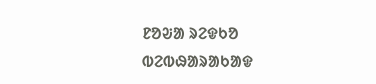ᱱᱚᱶᱟ ᱨᱮᱫᱠᱚ ᱵᱮᱵᱷᱟᱨᱟᱠᱟᱫ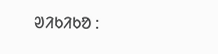ᱣᱤᱠᱤᱠᱚ :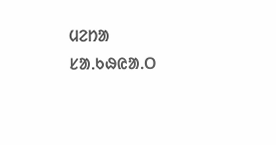ᱢᱮᱴᱟ ᱥᱟᱹᱠᱷᱭᱟᱹᱛ